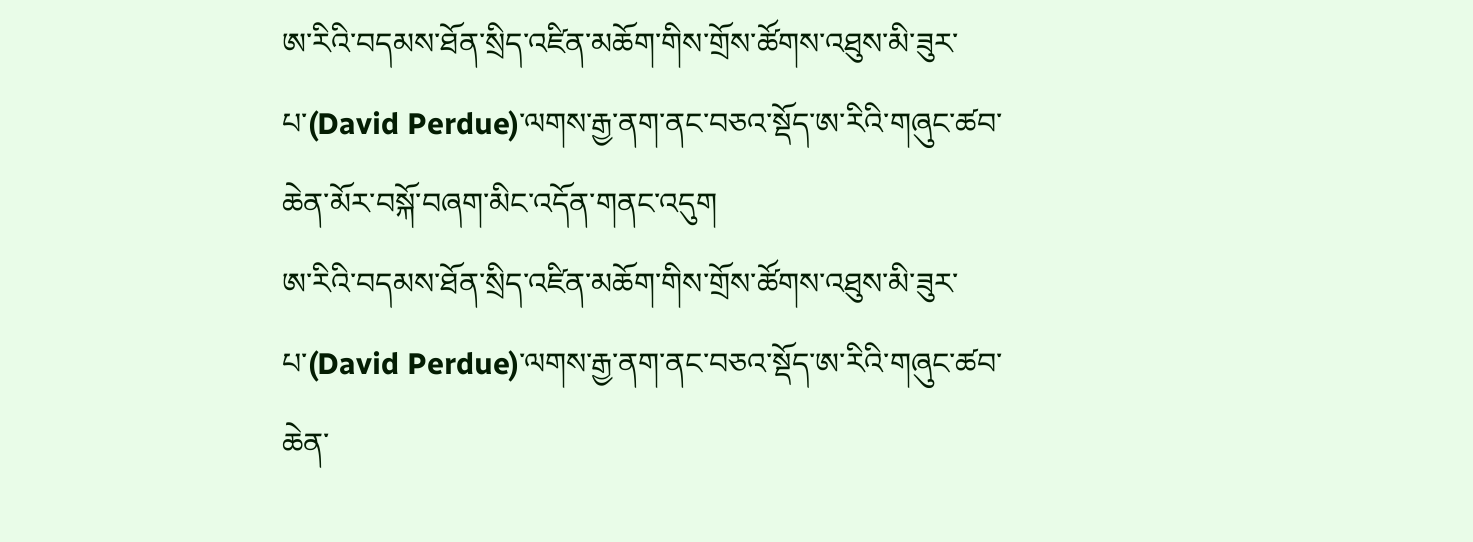ཨ་རིའི་བདམས་ཐོན་སྲིད་འཛིན་མཆོག་གིས་གྲོས་ཚོགས་འཐུས་མི་ཟུར་པ་(David Perdue)་ལགས་རྒྱ་ནག་ནང་བཅའ་སྡོད་ཨ་རིའི་གཞུང་ཚབ་ཆེན་མོར་བསྐོ་བཞག་མིང་འདོན་གནང་འདུག
ཨ་རིའི་བདམས་ཐོན་སྲིད་འཛིན་མཆོག་གིས་གྲོས་ཚོགས་འཐུས་མི་ཟུར་པ་(David Perdue)་ལགས་རྒྱ་ནག་ནང་བཅའ་སྡོད་ཨ་རིའི་གཞུང་ཚབ་ཆེན་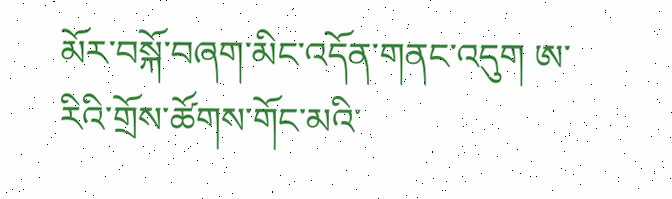མོར་བསྐོ་བཞག་མིང་འདོན་གནང་འདུག ཨ་རིའི་གྲོས་ཚོགས་གོང་མའི་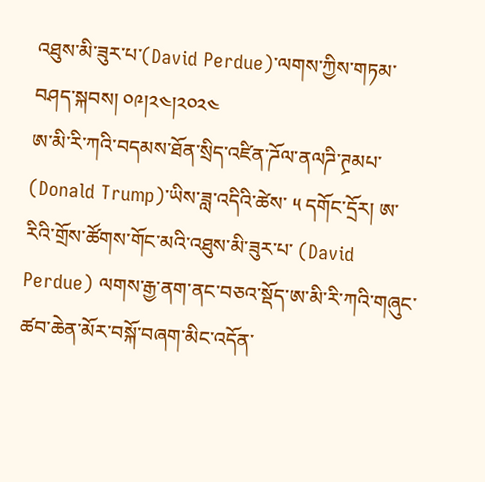འཐུས་མི་ཟུར་པ་(David Perdue)་ལགས་ཀྱིས་གཏམ་བཤད་སྐབས། ༠༩།༢༤།༢༠༢༤
ཨ་མི་རི་ཀའི་བདམས་ཐོན་སྲིད་འཛིན་ཌོལ་ནལཌི་ཊྲམཔ་ (Donald Trump)་ཡིས་ཟླ་འདིའི་ཚེས་ ༥ དགོང་དྲོར། ཨ་རིའི་གྲོས་ཚོགས་གོང་མའི་འཐུས་མི་ཟུར་པ་ (David Perdue) ལགས་རྒྱ་ནག་ནང་བཅའ་སྡོད་ཨ་མི་རི་ཀའི་གཞུང་ཚབ་ཆེན་མོར་བསྐོ་བཞག་མིང་འདོན་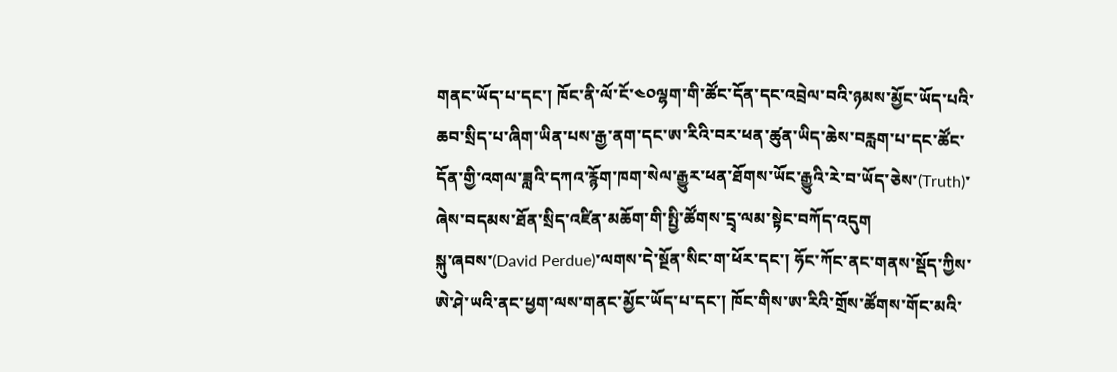གནང་ཡོད་པ་དང་། ཁོང་ནི་ལོ་ངོ་༤༠ལྷག་གི་ཚོང་དོན་དང་འབྲེལ་བའི་ཉམས་མྱོང་ཡོད་པའི་ཆབ་སྲིད་པ་ཞིག་ཡིན་པས་རྒྱ་ནག་དང་ཨ་རིའི་བར་ཕན་ཚུན་ཡིད་ཆེས་བརླག་པ་དང་ཚོང་དོན་གྱི་འགལ་ཟླའི་དཀའ་རྙོག་ཁག་སེལ་རྒྱུར་ཕན་ཐོགས་ཡོང་རྒྱུའི་རེ་བ་ཡོད་ཅེས་(Truth)་ཞེས་བདམས་ཐོན་སྲིད་འཛིན་མཆོག་གི་སྤྱི་ཚོགས་དྲྭ་ལམ་སྟེང་བཀོད་འདུག
སྐུ་ཞབས་(David Perdue)་ལགས་དེ་སྔོན་སིང་ག་ཕོར་དང་། ཧོང་ཀོང་ནང་གནས་སྡོད་ཀྱིས་ཨེ་ཤེ་ཡའི་ནང་ཕྱག་ལས་གནང་མྱོང་ཡོད་པ་དང་། ཁོང་གིས་ཨ་རིའི་གྲོས་ཚོགས་གོང་མའི་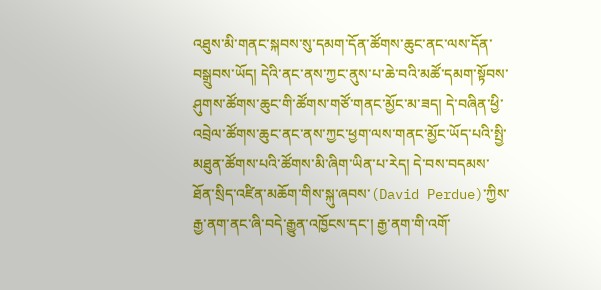འཐུས་མི་གནང་སྐབས་སུ་དམག་དོན་ཚོགས་ཆུང་ནང་ལས་དོན་བསྒྲུབས་ཡོད། དེའི་ནང་ནས་ཀྱང་ནུས་པ་ཆེ་བའི་མཚོ་དམག་སྟོབས་ཤུགས་ཚོགས་ཆུང་གི་ཚོགས་གཙོ་གནང་མྱོང་མ་ཟད། དེ་བཞིན་ཕྱི་འབྲེལ་ཚོགས་ཆུང་ནང་ནས་ཀྱང་ཕྱག་ལས་གནང་མྱོང་ཡོད་པའི་སྤྱི་མཐུན་ཚོགས་པའི་ཚོགས་མི་ཞིག་ཡིན་པ་རེད། དེ་བས་བདམས་ཐོན་སྲིད་འཛིན་མཆོག་གིས་སྐུ་ཞབས་(David Perdue)་ཀྱིས་རྒྱ་ནག་ནང་ཞི་བདེ་རྒྱུན་འཁྱོངས་དང་། རྒྱ་ནག་གི་འགོ་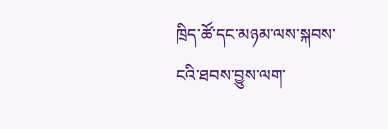ཁྲིད་ཚོ་དང་མཉམ་ལས་སྐབས་ངའི་ཐབས་བྱུས་ལག་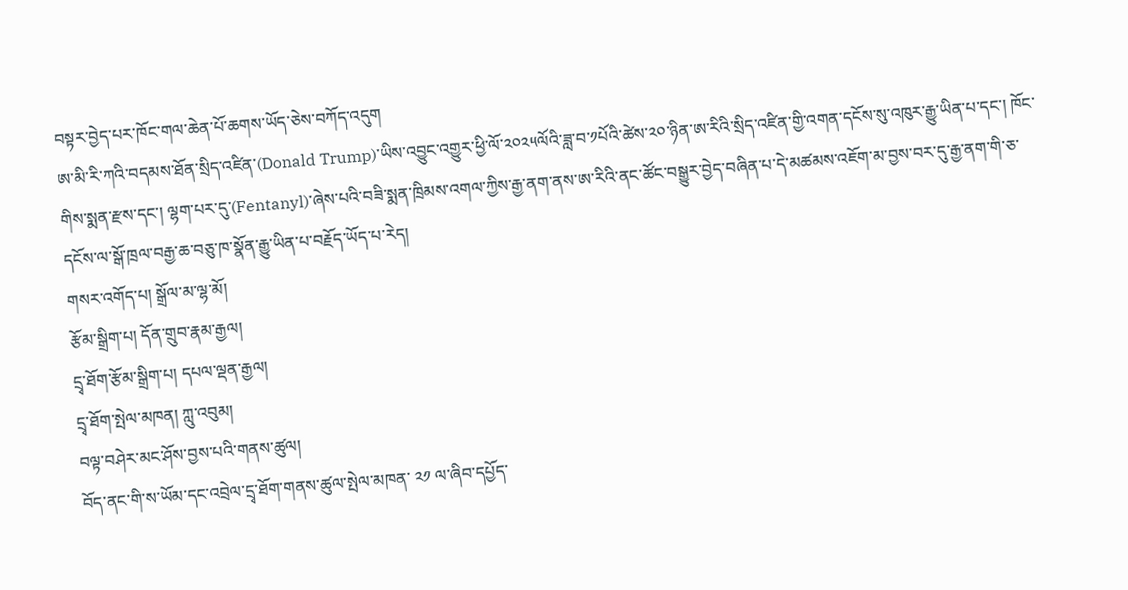བསྟར་བྱེད་པར་ཁོང་གལ་ཆེན་པོ་ཆགས་ཡོད་ཅེས་བཀོད་འདུག
ཨ་མི་རི་ཀའི་བདམས་ཐོན་སྲིད་འཛིན་(Donald Trump)་ཡིས་འབྱུང་འགྱུར་ཕྱི་ལོ་༢༠༢༥ལོའི་ཟླ་བ་༡པོའི་ཚེས་༢༠་ཉིན་ཨ་རིའི་སྲིད་འཛིན་གྱི་འགན་དངོས་སུ་འཁུར་རྒྱུ་ཡིན་པ་དང་། ཁོང་གིས་སྨན་རྫས་དང་། ལྷག་པར་དུ་(Fentanyl)་ཞེས་པའི་བཟི་སྨན་ཁྲིམས་འགལ་ཀྱིས་རྒྱ་ནག་ནས་ཨ་རིའི་ནང་ཚོང་བསྒྱུར་བྱེད་བཞིན་པ་དེ་མཚམས་འཇོག་མ་བྱས་བར་དུ་རྒྱ་ནག་གི་ཅ་དངོས་ལ་སྒོ་ཁྲལ་བརྒྱ་ཆ་བཅུ་ཁ་སྣོན་རྒྱུ་ཡིན་པ་བརྗོད་ཡོད་པ་རེད།
གསར་འགོད་པ། སྒྲོལ་མ་ལྷ་མོ།
རྩོམ་སྒྲིག་པ། དོན་གྲུབ་རྣམ་རྒྱལ།
དྲྭ་ཐོག་རྩོམ་སྒྲིག་པ། དཔལ་ལྡན་རྒྱལ།
དྲྭ་ཐོག་སྤེལ་མཁན། ཀླུ་འབུམ།
བལྟ་བཤེར་མང་ཤོས་བྱས་པའི་གནས་ཚུལ།
བོད་ནང་གི་ས་ཡོམ་དང་འབྲེལ་དྲྭ་ཐོག་གནས་ཚུལ་སྤེལ་མཁན་ ༢༡ ལ་ཞིབ་དཔྱོད་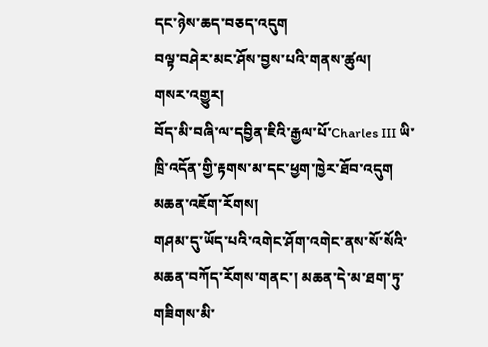དང་ཉེས་ཆད་བཅད་འདུག
བལྟ་བཤེར་མང་ཤོས་བྱས་པའི་གནས་ཚུལ།
གསར་འགྱུར།
བོད་མི་བཞི་ལ་དབྱིན་ཇིའི་རྒྱལ་པོ་Charles III ཡི་ཁྲི་འདོན་གྱི་རྟགས་མ་དང་ཕྱག་ཁྱེར་ཐོབ་འདུག
མཆན་འཇོག་རོགས།
གཤམ་དུ་ཡོད་པའི་འགེང་ཤོག་འགེང་ནས་སོ་སོའི་མཆན་བཀོད་རོགས་གནང་། མཆན་དེ་མ་ཐག་ཏུ་གཟིགས་མི་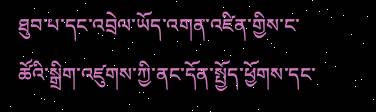ཐུབ་པ་དང་འབྲེལ་ཡོད་འགན་འཛིན་གྱིས་ང་ཚོའི་སྒྲིག་འཛུགས་ཀྱི་ནང་དོན་སྤྱོད་ཕྱོགས་དང་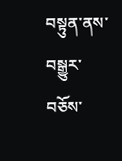བསྟུན་ནས་བསྒྱུར་བཅོས་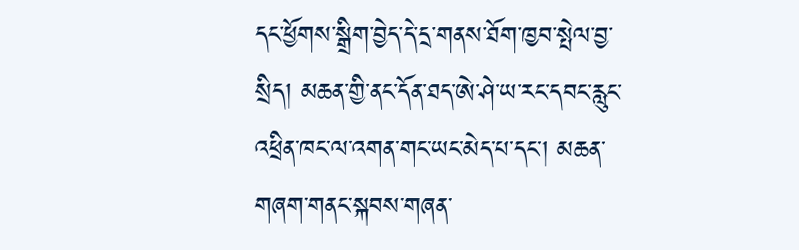དང་ཕྱོགས་སྒྲིག་བྱེད་དེ་དྲ་གནས་ཐོག་ཁྱབ་སྤེལ་བྱ་སྲིད། མཆན་གྱི་ནང་དོན་ཐད་ཨེ་ཤེ་ཡ་རང་དབང་རླུང་འཕྲིན་ཁང་ལ་འགན་གང་ཡང་མེད་པ་དང་། མཆན་གཞག་གནང་སྐབས་གཞན་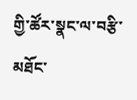གྱི་ཚོར་སྣང་ལ་བརྩི་མཐོང་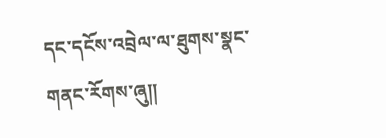དང་དངོས་འབྲེལ་ལ་ཐུགས་སྣང་གནང་རོགས་ཞུ༎